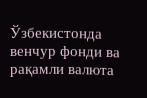Ўзбекистонда венчур фонди ва рақамли валюта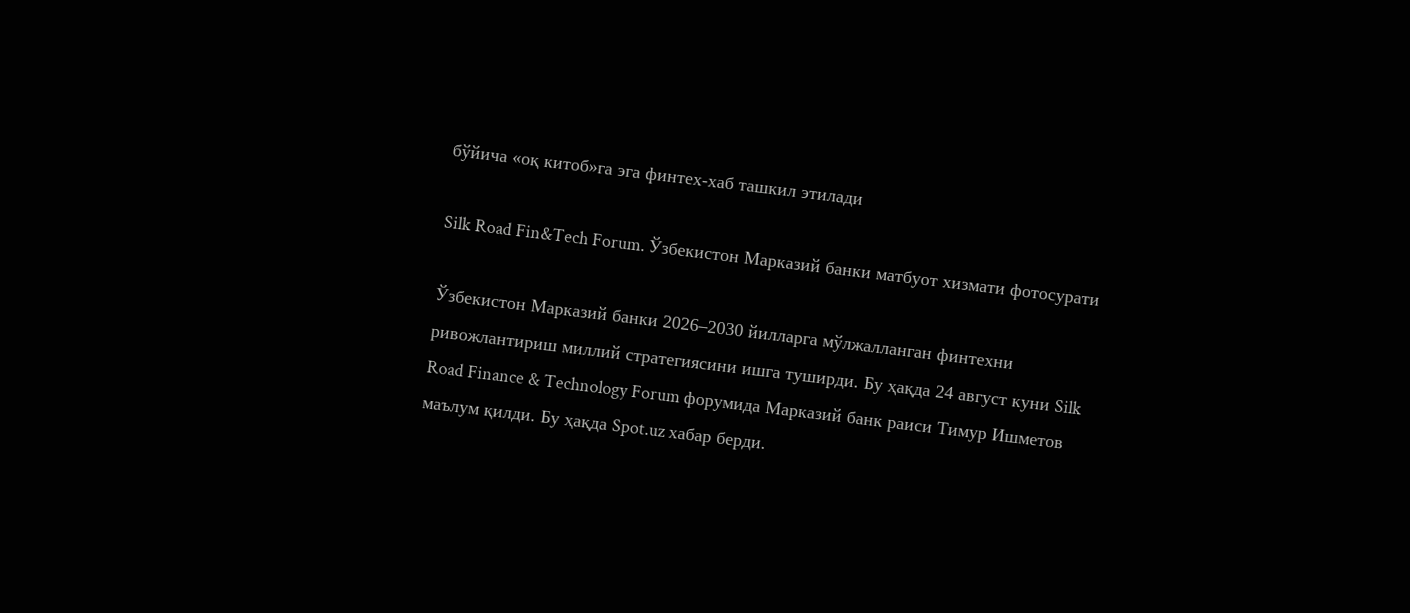бўйича «оқ китоб»га эга финтех-хаб ташкил этилади

Silk Road Fin&Tech Forum. Ўзбекистон Марказий банки матбуот хизмати фотосурати

Ўзбекистон Марказий банки 2026–2030 йилларга мўлжалланган финтехни ривожлантириш миллий стратегиясини ишга туширди. Бу ҳақда 24 август куни Silk Road Finance & Technology Forum форумида Марказий банк раиси Тимур Ишметов маълум қилди. Бу ҳақда Spot.uz хабар берди.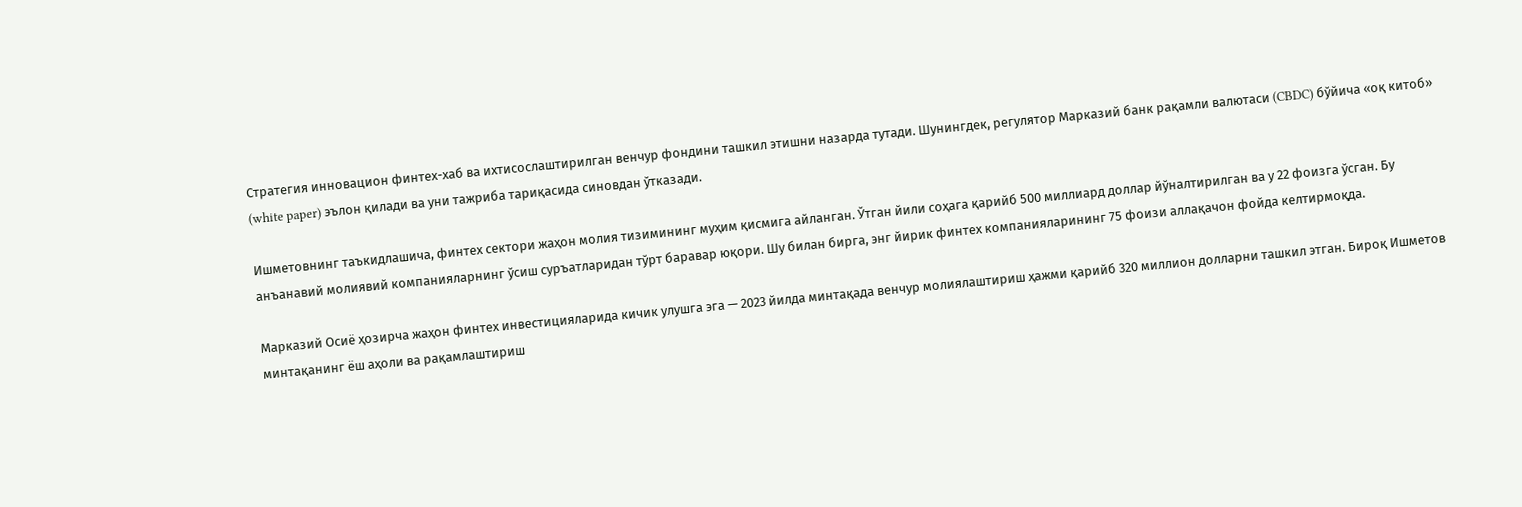Стратегия инновацион финтех-хаб ва ихтисослаштирилган венчур фондини ташкил этишни назарда тутади. Шунингдек, регулятор Марказий банк рақамли валютаси (CBDC) бўйича «оқ китоб» (white paper) эълон қилади ва уни тажриба тариқасида синовдан ўтказади.

Ишметовнинг таъкидлашича, финтех сектори жаҳон молия тизимининг муҳим қисмига айланган. Ўтган йили соҳага қарийб 500 миллиард доллар йўналтирилган ва у 22 фоизга ўсган. Бу анъанавий молиявий компанияларнинг ўсиш суръатларидан тўрт баравар юқори. Шу билан бирга, энг йирик финтех компанияларининг 75 фоизи аллақачон фойда келтирмоқда.

Марказий Осиё ҳозирча жаҳон финтех инвестицияларида кичик улушга эга — 2023 йилда минтақада венчур молиялаштириш ҳажми қарийб 320 миллион долларни ташкил этган. Бироқ Ишметов минтақанинг ёш аҳоли ва рақамлаштириш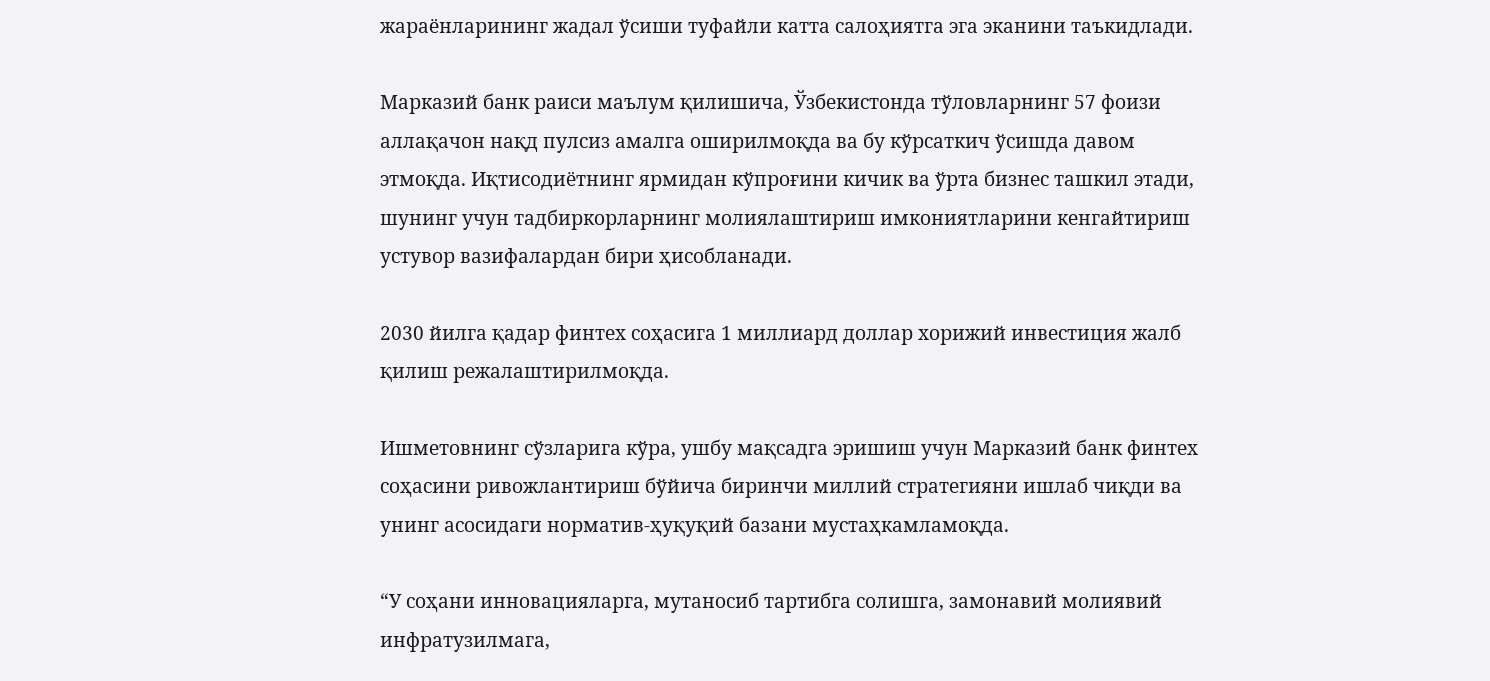жараёнларининг жадал ўсиши туфайли катта салоҳиятга эга эканини таъкидлади.

Марказий банк раиси маълум қилишича, Ўзбекистонда тўловларнинг 57 фоизи аллақачон нақд пулсиз амалга оширилмоқда ва бу кўрсаткич ўсишда давом этмоқда. Иқтисодиётнинг ярмидан кўпроғини кичик ва ўрта бизнес ташкил этади, шунинг учун тадбиркорларнинг молиялаштириш имкониятларини кенгайтириш устувор вазифалардан бири ҳисобланади.

2030 йилга қадар финтех соҳасига 1 миллиард доллар хорижий инвестиция жалб қилиш режалаштирилмоқда.

Ишметовнинг сўзларига кўра, ушбу мақсадга эришиш учун Марказий банк финтех соҳасини ривожлантириш бўйича биринчи миллий стратегияни ишлаб чиқди ва унинг асосидаги норматив-ҳуқуқий базани мустаҳкамламоқда.

“У соҳани инновацияларга, мутаносиб тартибга солишга, замонавий молиявий инфратузилмага,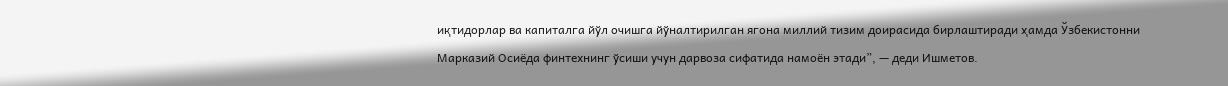иқтидорлар ва капиталга йўл очишга йўналтирилган ягона миллий тизим доирасида бирлаштиради ҳамда Ўзбекистонни Марказий Осиёда финтехнинг ўсиши учун дарвоза сифатида намоён этади”, — деди Ишметов.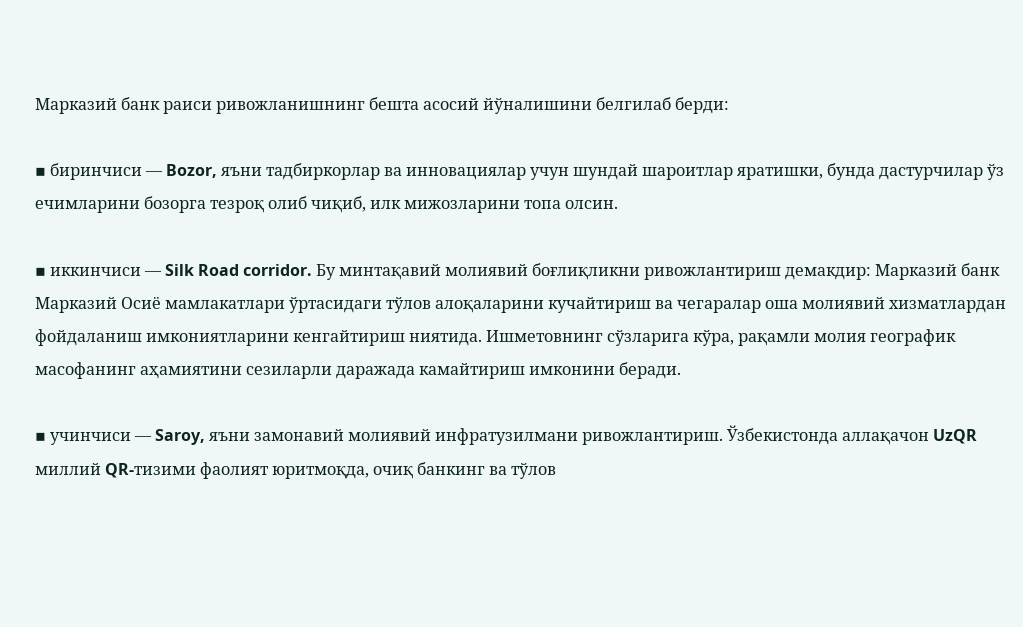Марказий банк раиси ривожланишнинг бешта асосий йўналишини белгилаб берди:

▪ биринчиси — Bozor, яъни тадбиркорлар ва инновациялар учун шундай шароитлар яратишки, бунда дастурчилар ўз ечимларини бозорга тезроқ олиб чиқиб, илк мижозларини топа олсин.

▪ иккинчиси — Silk Road corridor. Бу минтақавий молиявий боғлиқликни ривожлантириш демакдир: Марказий банк Марказий Осиё мамлакатлари ўртасидаги тўлов алоқаларини кучайтириш ва чегаралар оша молиявий хизматлардан фойдаланиш имкониятларини кенгайтириш ниятида. Ишметовнинг сўзларига кўра, рақамли молия географик масофанинг аҳамиятини сезиларли даражада камайтириш имконини беради.

▪ учинчиси — Saroy, яъни замонавий молиявий инфратузилмани ривожлантириш. Ўзбекистонда аллақачон UzQR миллий QR-тизими фаолият юритмоқда, очиқ банкинг ва тўлов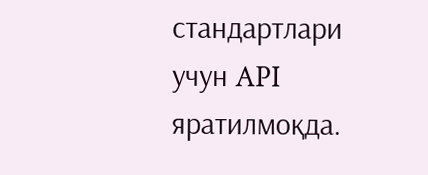стандартлари учун API яратилмоқда.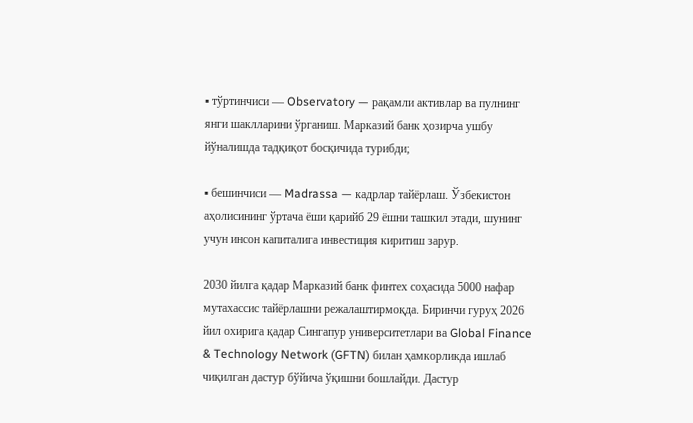▪ тўртинчиси — Observatory — рақамли активлар ва пулнинг янги шаклларини ўрганиш. Марказий банк ҳозирча ушбу йўналишда тадқиқот босқичида турибди;

▪ бешинчиси — Madrassa — кадрлар тайёрлаш. Ўзбекистон аҳолисининг ўртача ёши қарийб 29 ёшни ташкил этади, шунинг учун инсон капиталига инвестиция киритиш зарур.

2030 йилга қадар Марказий банк финтех соҳасида 5000 нафар мутахассис тайёрлашни режалаштирмоқда. Биринчи гуруҳ 2026 йил охирига қадар Сингапур университетлари ва Global Finance & Technology Network (GFTN) билан ҳамкорликда ишлаб чиқилган дастур бўйича ўқишни бошлайди. Дастур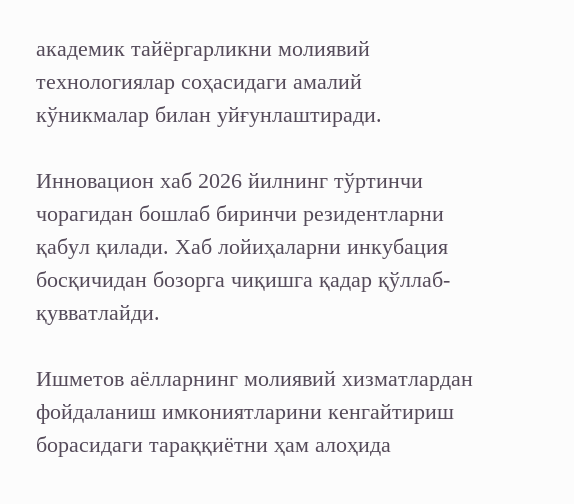академик тайёргарликни молиявий технологиялар соҳасидаги амалий кўникмалар билан уйғунлаштиради.

Инновацион хаб 2026 йилнинг тўртинчи чорагидан бошлаб биринчи резидентларни қабул қилади. Хаб лойиҳаларни инкубация босқичидан бозорга чиқишга қадар қўллаб-қувватлайди.

Ишметов аёлларнинг молиявий хизматлардан фойдаланиш имкониятларини кенгайтириш борасидаги тараққиётни ҳам алоҳида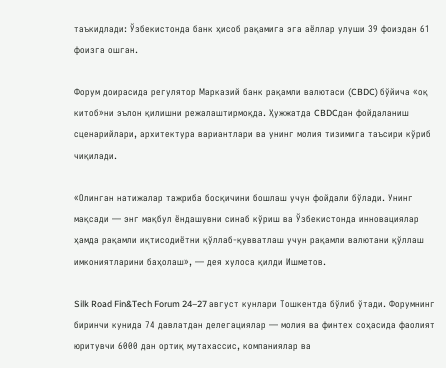таъкидлади: Ўзбекистонда банк ҳисоб рақамига эга аёллар улуши 39 фоиздан 61 фоизга ошган.

Форум доирасида регулятор Марказий банк рақамли валютаси (CBDC) бўйича «оқ китоб»ни эълон қилишни режалаштирмоқда. Ҳужжатда CBDCдан фойдаланиш сценарийлари, архитектура вариантлари ва унинг молия тизимига таъсири кўриб чиқилади.

«Олинган натижалар тажриба босқичини бошлаш учун фойдали бўлади. Унинг мақсади — энг мақбул ёндашувни синаб кўриш ва Ўзбекистонда инновациялар ҳамда рақамли иқтисодиётни қўллаб-қувватлаш учун рақамли валютани қўллаш имкониятларини баҳолаш», — дея хулоса қилди Ишметов.

Silk Road Fin&Tech Forum 24–27 август кунлари Тошкентда бўлиб ўтади. Форумнинг биринчи кунида 74 давлатдан делегациялар — молия ва финтех соҳасида фаолият юритувчи 6000 дан ортиқ мутахассис, компаниялар ва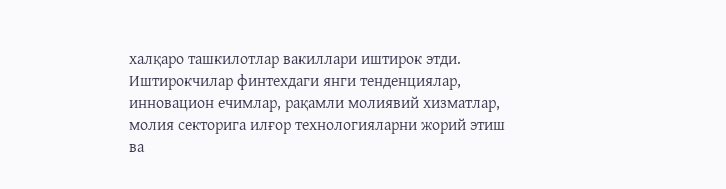халқаро ташкилотлар вакиллари иштирок этди. Иштирокчилар финтехдаги янги тенденциялар, инновацион ечимлар, рақамли молиявий хизматлар, молия секторига илғор технологияларни жорий этиш ва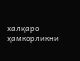халқаро ҳамкорликни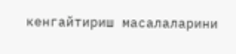кенгайтириш масалаларини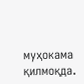муҳокама қилмоқда.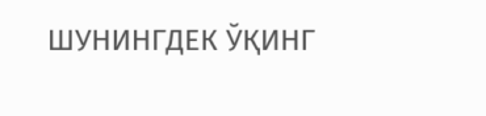ШУНИНГДЕК ЎҚИНГ